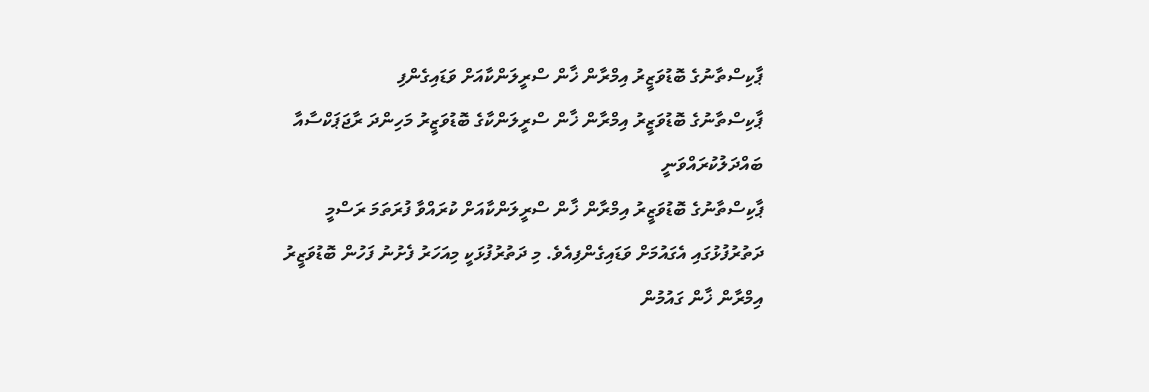ޕާކިސްތާނުގެ ބޮޑުވަޒީރު އިމްރާން ޚާން ސްރީލަންކާއަށް ވަޑައިގެންފި
ޕާކިސްތާނުގެ ބޮޑުވަޒީރު އިމްރާން ޚާން ސްރީލަންކާގެ ބޮޑުވަޒީރު މަހިންދަ ރާޖަޕަކްސާއާ ބައްދަލުކުރައްވަނީ
ޕާކިސްތާނުގެ ބޮޑުވަޒީރު އިމްރާން ޚާން ސްރީލަންކާއަށް ކުރައްވާ ފުރަތަމަ ރަސްމީ ދަތުރުފުޅުގައި އެގައުމަށް ވަޑައިގެންފިއެވެ. މި ދަތުރުފުޅަކީ މިއަހަރު ފެށުނު ފަހުން ބޮޑުވަޒީރު އިމްރާން ޚާން ގައުމުން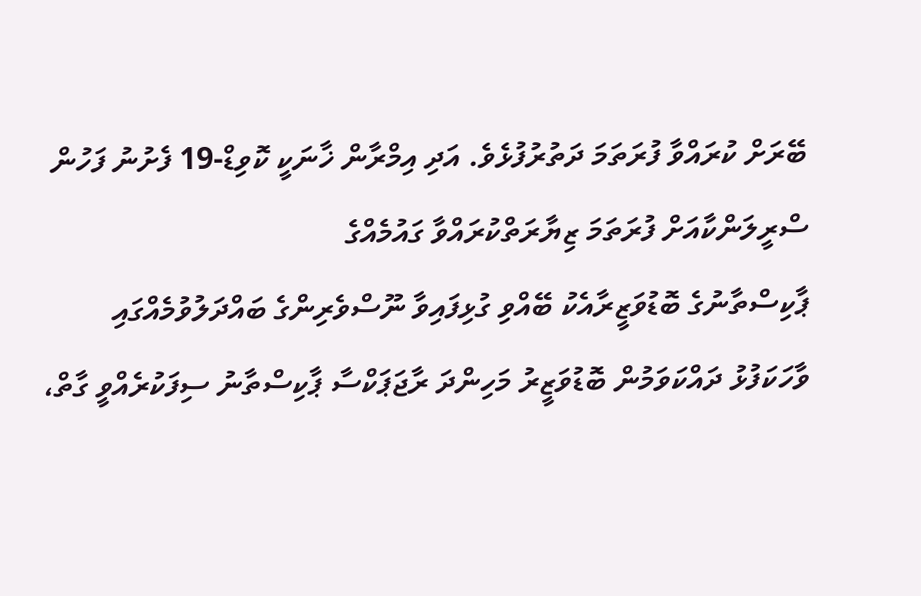ބޭރަށް ކުރައްވާ ފުރަތަމަ ދަތުރުފުޅެވެ. އަދި އިމްރާން ޚާނަކީ ކޮވިޑް-19 ފެށުނު ފަހުން ސްރީލަންކާއަށް ފުރަތަމަ ޒިޔާރަތްކުރައްވާ ގައުމެއްގެ
ޕާކިސްތާނުގެ ބޮޑުވަޒީރާއެކު ބޭއްވި ގުޅިފައިވާ ނޫސްވެރިންގެ ބައްދަލުވުމެއްގައި ވާހަކަފުޅު ދައްކަވަމުން ބޮޑުވަޒީރު މަހިންދަ ރާޖަޕަކްސާ ޕާކިސްތާނު ސިފަކުރެއްވީ ގާތް،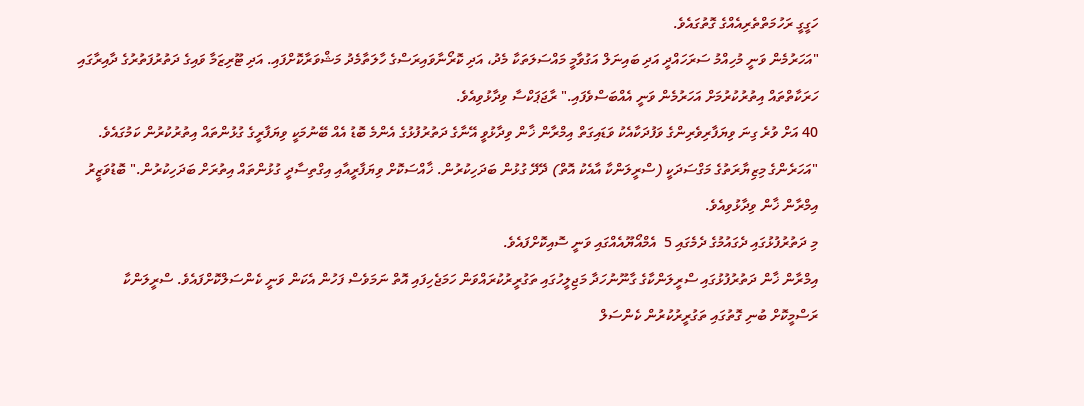ހަގީގީ ރަހުމަތްތެރިއެއްގެ ގޮތުގައެވެ.
"އަހަރުމެން ވަނީ މުހިއްމު ސަރަހައްދީ އަދި ބައިނަލް އަގުވާމީ މައްސަލަތަކާ މެދު، އަދި ކޮރޯނާވައިރަސްގެ ހާލަތާމެދު މަޝްވަރާކޮށްފައި. އަދި ޓޫރިޒަމާ ވައިގެ ދަތުރުފަތުރުގެ ދާއިރާގައި ހަރަކާތްތައް އިތުރުކުރުމަށް އަހަރުމެން ވަނީ އެއްބަސްވެފައި." ރާޖަޕަކްސާ ވިދާޅުވިއެވެ.
40 އަށް ވުރެ ގިނަ ވިޔަފާރިވެރިންގެ ވަފުދަކާއެކު ވަޑައިގަތް އިމްރާން ޚާން ވިދާޅުވީ އޭނާގެ ދަތުރުފުޅުގެ އެންމެ ބޮޑު އެއް ބޭނުމަކީ ވިޔަފާރީގެ ގުޅުންތައް އިތުރުކުރުން ކަމުގައެވެ.
"އަހަރެންގެ މިޒިޔާރަތުގެ މަގްސަދަކީ (ސްރީލަންކާ އާއެކު އޮތް) ދޭދޭ ގުޅުން ބަދަހިކުރުން. ޚާއްސަކޮށް ވިޔަފާރީއާއި އިގްތިސާދީ ގުޅުންތައް އިތުރަށް ބަދަހިކުރުން." ބޮޑުވަޒީރު އިމްރާން ޚާން ވިދާޅުވިއެވެ.
މި ދަތުރުފުޅުގައި ދެގައުމުގެ ދެމެގައި 5  އެމްއޯޔޫއެއްގައި ވަނީ ސޮއިކޮށްފައެވެ.
އިމްރާން ޚާން ދަތުރުފުޅުގައި ސްރީލަންކާގެ ގާނޫނުހަދާ މަޖިލީހުގައި ތަގުރީރުކުރައްވަން ހަމަޖެހިފައި އޮތް ނަމަވެސް ފަހުން އެކަން ވަނީ ކެންސަލްކޮށްފައެވެ. ސްރީލަންކާ ރަސްމީކޮށް ބުނި ގޮތުގައި ތަގުރީރުކުރުން ކެންސަލް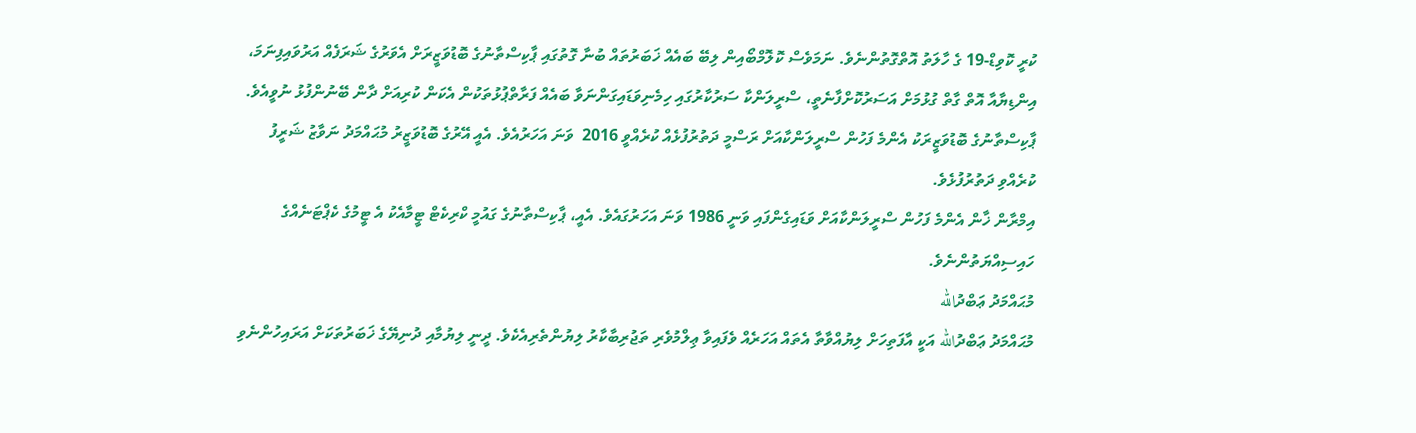ކުރީ ކޮވިޑް-19 ގެ ހާލަތު އޮތްގޮތުންނެވެ. ނަމަވެސް ކޮލޮމްބޯއިން ލިބޭ ބައެއް ޚަބަރުތައް ބުނާ ގޮތުގައި ޕާކިސްތާނުގެ ބޮޑުވަޒީރަށް އެވަރުގެ ޝަރަފެއް އަރުވައިފިނަމަ، އިންޑިޔާއާ އޮތް ގާތް ގުޅުމަށް އަސަރުކޮށްފާނެތީ، ސްރީލަންކާ ސަރުކާރުގައި ހިމެނިވަޑައިގަންނަވާ ބައެއް ފަރާތްޕުޅުތަކުން އެކަން ކުރިއަށް ދާން ބޭނުންފުޅު ނުވީއެވެ.
ޕާކިސްތާނުގެ ބޮޑުވަޒީރަކު އެންމެ ފަހުން ސްރީލަންކާއަށް ރަސްމީ ދަތުރުފުޅެއް ކުރެއްވީ 2016  ވަނަ އަހަރުއެވެ. އެއީ އޭރުގެ ބޮޑުވަޒީރު މުޙައްމަދު ނަވާޒު ޝަރީފު ކުރެއްވި ދަތުރުފުޅެވެ.
އިމްރާން ޚާން އެންމެ ފަހުން ސްރީލަންކާއަށް ވަޑައިގެންފައި ވަނީ 1986 ވަނަ އަހަރުގައެވެ. އެއީ، ޕާކިސްތާނުގެ ގައުމީ ކްރިކެޓް ޓީމާއެކު އެ ޓީމުގެ ކެޕްޓަނެއްގެ ހައިސިއްޔަތުންނެވެ.
މުޙައްމަދު ޢަބްދުالله
މުޙައްމަދު ޢަބްދުالله އަކީ އާފަތިހަށް ލިޔުއްވާތާ އެތައް އަހަރެއް ވެފައިވާ ޢިލްމުވެރި ތަޖުރިބާކާރު ލިޔުންތެރިއެކެވެ. ދީނީ ލިޔުމާއި ދުނިޔޭގެ ޚަބަރުތަކަށް އަރައިހުންނެވި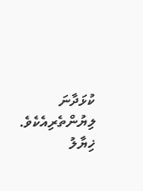ކުޅަދާނަ ލިޔުންތެރިއެކެވެ.
ޚިޔާލު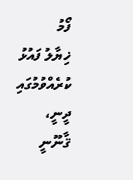ފޯމު
ޚިޔާލު ފައުޅު ކުރެއްވުމުގައި ދީނީ، ޤާނޫނީ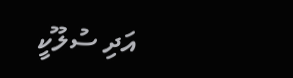އަދި ސުލޫކީ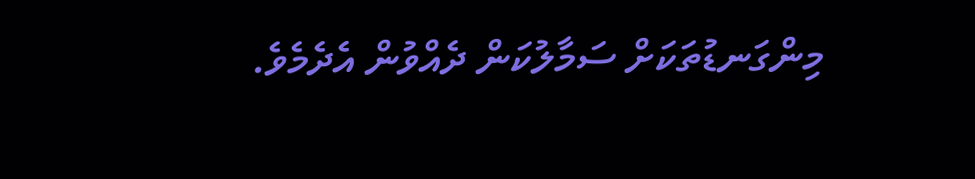މިންގަނޑުތަކަށް ސަމާލުކަން ދެއްވުން އެދެމެވެ.